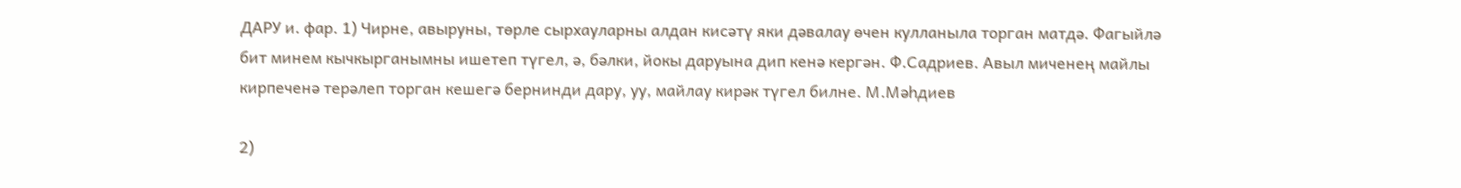ДАРУ и. фар. 1) Чирне, авыруны, төрле сырхауларны алдан кисәтү яки дәвалау өчен кулланыла торган матдә. Фагыйлә бит минем кычкырганымны ишетеп түгел, ә, бәлки, йокы даруына дип кенә кергән. Ф.Садриев. Авыл миченең майлы кирпеченә терәлеп торган кешегә бернинди дару, уу, майлау кирәк түгел билне. М.Мәһдиев

2)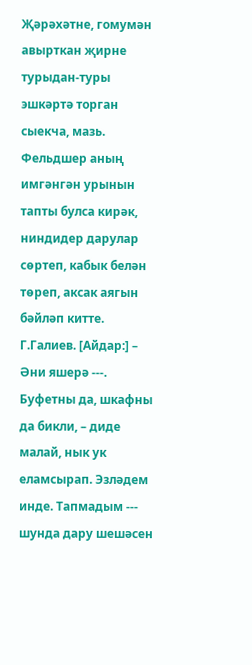Җәрәхәтне, гомумән авырткан җирне турыдан-туры эшкәртә торган сыекча, мазь. Фельдшер аның имгәнгән урынын тапты булса кирәк, ниндидер дарулар сөртеп, кабык белән төреп, аксак аягын бәйләп китте. Г.Галиев. [Айдар:] – Әни яшерә ---. Буфетны да, шкафны да бикли, – диде малай, нык ук еламсырап. Эзләдем инде. Тапмадым --- шунда дару шешәсен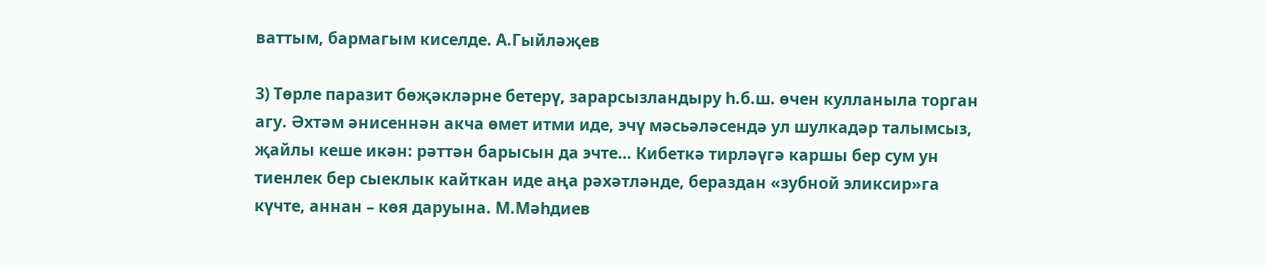ваттым, бармагым киселде. А.Гыйләҗев

3) Төрле паразит бөҗәкләрне бетерү, зарарсызландыру һ.б.ш. өчен кулланыла торган агу. Әхтәм әнисеннән акча өмет итми иде, эчү мәсьәләсендә ул шулкадәр талымсыз, җайлы кеше икән: рәттән барысын да эчте… Кибеткә тирләүгә каршы бер сум ун тиенлек бер сыеклык кайткан иде аңа рәхәтләнде, бераздан «зубной эликсир»га күчте, аннан – көя даруына. М.Мәһдиев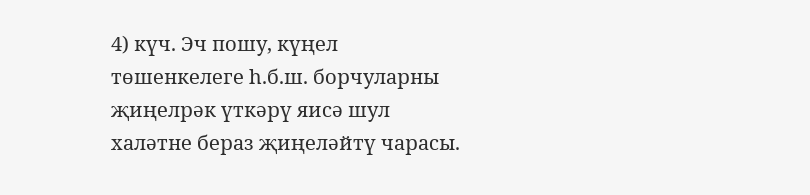4) күч. Эч пошу, күңел төшенкелеге һ.б.ш. борчуларны җиңелрәк үткәрү яисә шул халәтне бераз җиңеләйтү чарасы.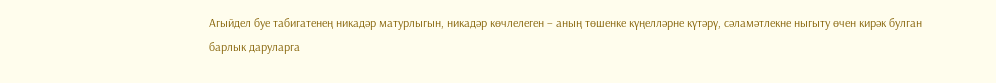Агыйдел буе табигатенең никадәр матурлыгын, никадәр көчлелеген – аның төшенке күңелләрне күтәрү, сәламәтлекне ныгыту өчен кирәк булган барлык даруларга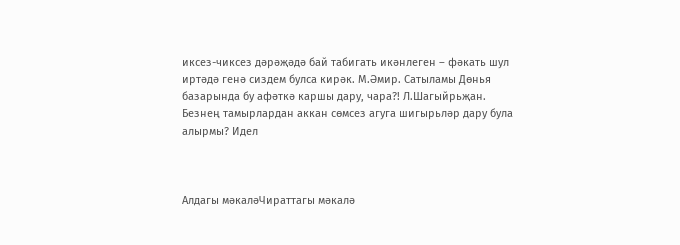иксез-чиксез дәрәҗәдә бай табигать икәнлеген – фәкать шул иртәдә генә сиздем булса кирәк. М.Әмир. Сатыламы Дөнья базарында бу афәткә каршы дару, чара?! Л.Шагыйрьҗан. Безнең тамырлардан аккан сөмсез агуга шигырьләр дару була алырмы? Идел



Алдагы мәкаләЧираттагы мәкалә